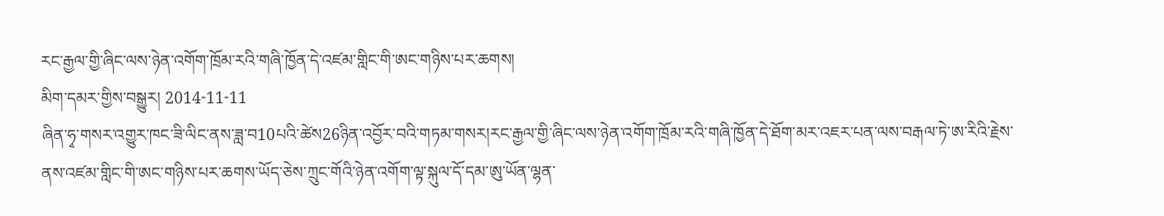རང་རྒྱལ་གྱི་ཞིང་ལས་ཉེན་འགོག་ཁྲོམ་རའི་གཞི་ཁྱོན་དེ་འཛམ་གླིང་གི་ཨང་གཉིས་པར་ཆགས།
མིག་དམར་གྱིས་བསྒྱུར། 2014-11-11
ཞིན་ཧྭ་གསར་འགྱུར་ཁང་ཟི་ལིང་ནས་ཟླ་བ10པའི་ཚེས26ཉིན་འབྱོར་བའི་གཏམ་གསར།རང་རྒྱལ་གྱི་ཞིང་ལས་ཉེན་འགོག་ཁྲོམ་རའི་གཞི་ཁྱོན་དེ་ཐོག་མར་འཇར་པན་ལས་བརྒལ་ཏེ་ཨ་རིའི་རྗེས་ནས་འཛམ་གླིང་གི་ཨང་གཉིས་པར་ཆགས་ཡོད་ཅེས་ཀྲུང་གོའི་ཉེན་འགོག་ལྟ་སྐུལ་དོ་དམ་ཨུ་ཡོན་ལྷན་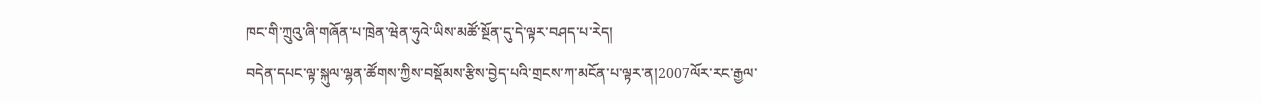ཁང་གི་ཀྲུའུ་ཞི་གཞོན་པ་ཁྲེན་ཝེན་ཧུའེ་ཡིས་མཚོ་སྔོན་དུ་དེ་ལྟར་བཤད་པ་རེད།
བདེན་དཔང་ལྟ་སྐུལ་ལྷན་ཚོགས་ཀྱིས་བསྡོམས་རྩིས་བྱེད་པའི་གྲངས་ཀ་མངོན་པ་ལྟར་ན།2007ལོར་རང་རྒྱལ་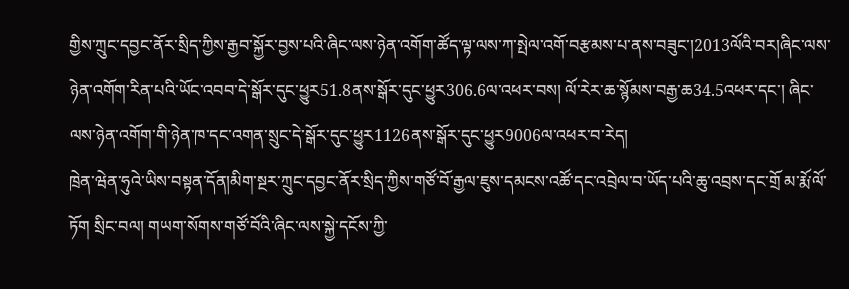གྱིས་ཀྲུང་དབྱང་ནོར་སྲིད་ཀྱིས་རྒྱབ་སྐྱོར་བྱས་པའི་ཞིང་ལས་ཉེན་འགོག་ཚོད་ལྟ་ལས་ཀ་སྤེལ་འགོ་བརྩམས་པ་ནས་བཟུང་།2013ལོའི་བར།ཞིང་ལས་ཉེན་འགོག་རིན་པའི་ཡོང་འབབ་དེ་སྒོར་དུང་ཕྱུར51.8ནས་སྒོར་དུང་ཕྱུར306.6ལ་འཕར་བས། ལོ་རེར་ཆ་སྙོམས་བརྒྱ་ཆ34.5འཕར་དང་། ཞིང་ལས་ཉེན་འགོག་གི་ཉེན་ཁ་དང་འགན་སྲུང་དེ་སྒོར་དུང་ཕྱུར1126ནས་སྒོར་དུང་ཕྱུར9006ལ་འཕར་བ་རེད།
ཁྲེན་ཝེན་ཧུའེ་ཡིས་བསྟན་དོན།མིག་སྔར་ཀྲུང་དབྱང་ནོར་སྲིད་ཀྱིས་གཙོ་བོ་རྒྱལ་ཇུས་དམངས་འཚོ་དང་འབྲེལ་བ་ཡོད་པའི་ཆུ་འབྲས་དང་གྲོ མ་རྨོ་ལོ་ཏོག སྲིང་བལ། གཡག་སོགས་གཙོ་བོའི་ཞིང་ལས་སྐྱེ་དངོས་ཀྱི་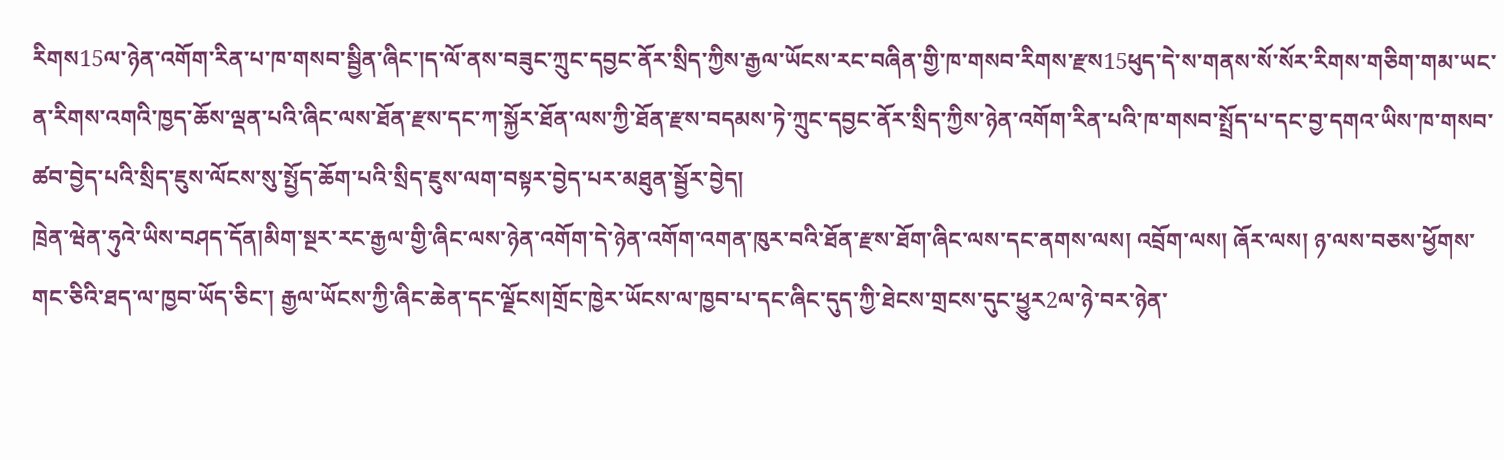རིགས15ལ་ཉེན་འགོག་རིན་པ་ཁ་གསབ་སྦྱིན་ཞིང་།ད་ལོ་ནས་བཟུང་ཀྲུང་དབྱང་ནོར་སྲིད་ཀྱིས་རྒྱལ་ཡོངས་རང་བཞིན་གྱི་ཁ་གསབ་རིགས་རྫས15ཕུད་དེ་ས་གནས་སོ་སོར་རིགས་གཅིག་གམ་ཡང་ན་རིགས་འགའི་ཁྱད་ཆོས་ལྡན་པའི་ཞིང་ལས་ཐོན་རྫས་དང་ཀ་སྐྱོར་ཐོན་ལས་ཀྱི་ཐོན་རྫས་བདམས་ཏེ་ཀྲུང་དབྱང་ནོར་སྲིད་ཀྱིས་ཉེན་འགོག་རིན་པའི་ཁ་གསབ་སྤྲོད་པ་དང་བྱ་དགའ་ཡིས་ཁ་གསབ་ཚབ་བྱེད་པའི་སྲིད་ཇུས་ལོངས་སུ་སྤྱོད་ཆོག་པའི་སྲིད་ཇུས་ལག་བསྟར་བྱེད་པར་མཐུན་སྦྱོར་བྱེད།
ཁྲེན་ཝེན་ཧུའེ་ཡིས་བཤད་དོན།མིག་སྔར་རང་རྒྱལ་གྱི་ཞིང་ལས་ཉེན་འགོག་དེ་ཉེན་འགོག་འགན་ཁུར་བའི་ཐོན་རྫས་ཐོག་ཞིང་ལས་དང་ནགས་ལས། འབྲོག་ལས། ཞོར་ལས། ཉ་ལས་བཅས་ཕྱོགས་གང་ཅིའི་ཐད་ལ་ཁྱབ་ཡོད་ཅིང་། རྒྱལ་ཡོངས་ཀྱི་ཞིང་ཆེན་དང་ལྗོངས།གྲོང་ཁྱེར་ཡོངས་ལ་ཁྱབ་པ་དང་ཞིང་དུད་ཀྱི་ཐེངས་གྲངས་དུང་ཕྱུར2ལ་ཉེ་བར་ཉེན་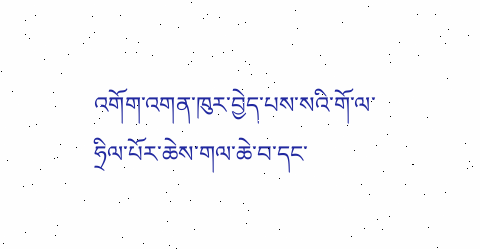འགོག་འགན་ཁུར་བྱེད་པས་སའི་གོ་ལ་ཧྲིལ་པོར་ཆེས་གལ་ཆེ་བ་དང་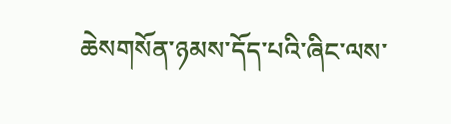ཆེསགསོན་ཉམས་དོད་པའི་ཞིང་ལས་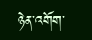ཉེན་འགོག་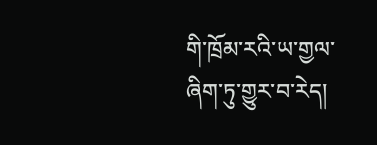གི་ཁྲོམ་རའི་ཡ་གྱལ་ཞིག་ཏུ་གྱུར་བ་རེད།